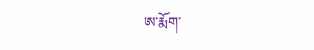ཨ་རྨོག་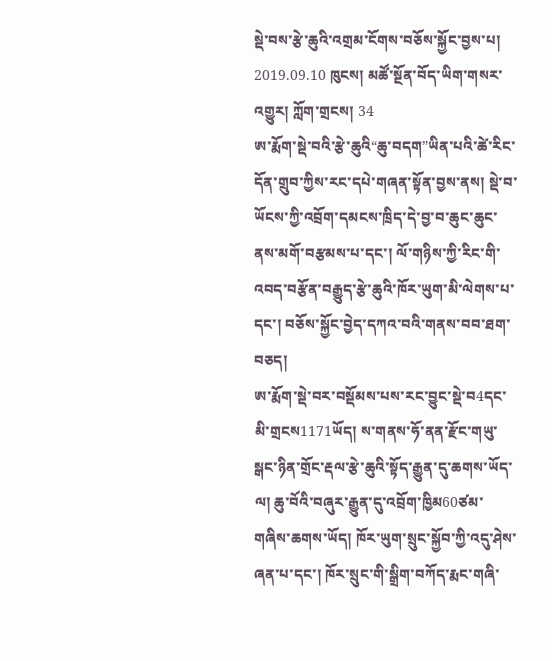སྡེ་བས་རྩེ་ཆུའི་འགྲམ་ངོགས་བཅོས་སྐྱོང་བྱས་པ།
2019.09.10 ཁུངས། མཚོ་སྔོན་བོད་ཡིག་གསར་འགྱུར། ཀློག་གྲངས། 34
ཨ་རྨོག་སྡེ་བའི་རྩེ་ཆུའི“ཆུ་བདག”ཡིན་པའི་ཚེ་རིང་དོན་གྲུབ་ཀྱིས་རང་དཔེ་གཞན་སྟོན་བྱས་ནས། སྡེ་བ་ཡོངས་ཀྱི་འབྲོག་དམངས་ཁྲིད་དེ་བྱ་བ་ཆུང་ཆུང་ནས་མགོ་བརྩམས་པ་དང་། ལོ་གཉིས་ཀྱི་རིང་གི་འབད་བརྩོན་བརྒྱུད་རྩེ་ཆུའི་ཁོར་ཡུག་མི་ལེགས་པ་དང་། བཅོས་སྐྱོང་བྱེད་དཀའ་བའི་གནས་བབ་ཐག་བཅད།
ཨ་རྨོག་སྡེ་བར་བསྡོམས་པས་རང་བྱུང་སྡེ་བ4དང་མི་གྲངས1171ཡོད། ས་གནས་ཧོ་ནན་རྫོང་གཡུ་སྒང་ཉིན་གྲོང་རྡལ་རྩེ་ཆུའི་སྟོད་རྒྱུན་དུ་ཆགས་ཡོད་ལ། ཆུ་བོའི་བཞུར་རྒྱུན་དུ་འབྲོག་ཁྱིམ60ཙམ་གཞིས་ཆགས་ཡོད། ཁོར་ཡུག་སྲུང་སྐྱོབ་ཀྱི་འདུ་ཤེས་ཞན་པ་དང་། ཁོར་སྲུང་གི་སྒྲིག་བཀོད་རྨང་གཞི་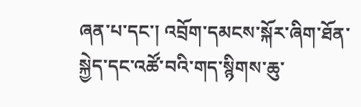ཞན་པ་དང་། འབྲོག་དམངས་སྐོར་ཞིག་ཐོན་སྐྱེད་དང་འཚོ་བའི་གད་སྙིགས་ཆུ་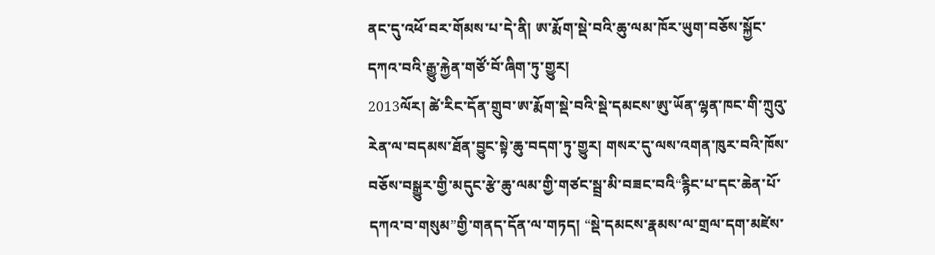ནང་དུ་འཕོ་བར་གོམས་པ་དེ་ནི། ཨ་རྨོག་སྡེ་བའི་ཆུ་ལམ་ཁོར་ཡུག་བཅོས་སྐྱོང་དཀའ་བའི་རྒྱུ་རྐྱེན་གཙོ་བོ་ཞིག་ཏུ་གྱུར།
2013ལོར། ཚེ་རིང་དོན་གྲུབ་ཨ་རྨོག་སྡེ་བའི་སྡེ་དམངས་ཨུ་ཡོན་ལྷན་ཁང་གི་ཀྲུའུ་རེན་ལ་བདམས་ཐོན་བྱུང་སྟེ་ཆུ་བདག་ཏུ་གྱུར། གསར་དུ་ལས་འགན་ཁུར་བའི་ཁོས་བཅོས་བསྒྱུར་གྱི་མདུང་རྩེ་ཆུ་ལམ་གྱི་གཙང་སྦྲ་མི་བཟང་བའི“རྙིང་པ་དང་ཆེན་པོ་དཀའ་བ་གསུམ”གྱི་གནད་དོན་ལ་གཏད། “སྡེ་དམངས་རྣམས་ལ་གྲལ་དག་མཛེས་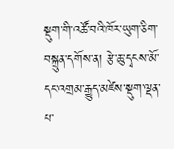སྡུག་གི་འཚོ་བའི་ཁོར་ཡུག་ཅིག་བསྐྲུན་དགོས་ན། རྩེ་ཆུ་དྭངས་མོ་དང་འགྲམ་རྒྱུད་མཛེས་སྡུག་ལྡན་པ་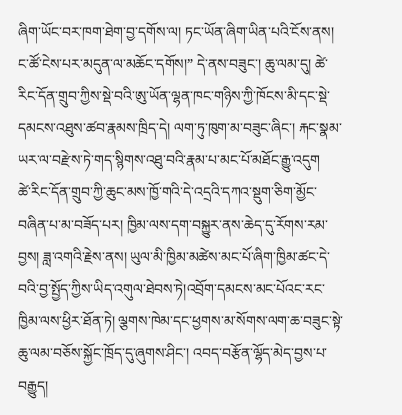ཞིག་ཡོང་བར་ཁག་ཐེག་བྱ་དགོས་ལ། ཏང་ཡོན་ཞིག་ཡིན་པའི་ངོས་ནས། ང་ཚོ་ངེས་པར་མདུན་ལ་མཆོང་དགོས།” དེ་ནས་བཟུང་། ཆུ་ལམ་དུ། ཚེ་རིང་དོན་གྲུབ་ཀྱིས་སྡེ་བའི་ཨུ་ཡོན་ལྷན་ཁང་གཉིས་ཀྱི་ཁོངས་མི་དང་སྡེ་དམངས་འཐུས་ཚབ་རྣམས་ཁྲིད་དེ། ལག་ཏུ་ཁུག་མ་བཟུང་ཞིང་། རྐང་སྣམ་ཡར་ལ་བརྫེས་ཏེ་གད་སྙིགས་འཐུ་བའི་རྣམ་པ་མང་པོ་མཐོང་རྒྱུ་འདུག
ཚེ་རིང་དོན་གྲུབ་ཀྱི་ཆུང་མས་ཁྱོ་གའི་དེ་འདྲའི་དཀའ་སྡུག་ཅིག་མྱོང་བཞིན་པ་མ་བཟོད་པར། ཁྱིམ་ལས་དག་བསྐྱུར་ནས་ཆེད་དུ་རོགས་རམ་བྱས། ཟླ་འགའི་རྗེས་ནས། ཡུལ་མི་ཁྱིམ་མཚེས་མང་པོ་ཞིག་ཁྱིམ་ཚང་དེ་བའི་བྱ་སྤྱོད་ཀྱིས་ཡིད་འགུལ་ཐེབས་ཏེ།འབྲོག་དམངས་མང་པོའང་རང་ཁྱིམ་ལས་ཕྱིར་ཐོན་ཏེ། ལྕགས་ཁེམ་དང་ཕྱགས་མ་སོགས་ལག་ཆ་བཟུང་སྟེ་ཆུ་ལམ་བཅོས་སྐྱོང་ཁྲོད་དུ་ཞུགས་ཤིང་། འབད་བརྩོན་ལྷོད་མེད་བྱས་པ་བརྒྱུད།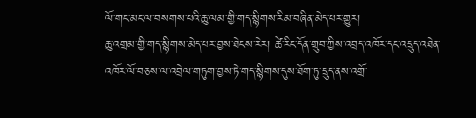ལོ་གང་མང་ལ་བསགས་པའི་ཆུ་ལམ་གྱི་གད་སྙིགས་རིམ་བཞིན་མེད་པར་གྱུར།
ཆུ་འགྲམ་གྱི་གད་སྙིགས་མེད་པར་བྱས་ཐེངས་རེར། ཚེ་རིང་དོན་གྲུབ་ཀྱིས་འབྲད་འཁོར་དང་འདྲུད་འཐེན་འཁོར་ལོ་བཅས་ལ་འབྲེལ་གཏུག་བྱས་ཏེ་གད་སྙིགས་དུས་ཐོག་ཏུ་དྲུད་ནས་འགྲོ་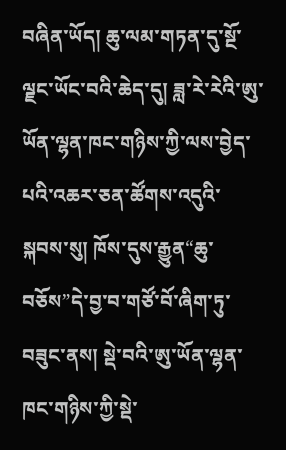བཞིན་ཡོད། ཆུ་ལམ་གཏན་དུ་སྔོ་ལྗང་ཡོང་བའི་ཆེད་དུ། ཟླ་རེ་རེའི་ཨུ་ཡོན་ལྷན་ཁང་གཉིས་ཀྱི་ལས་བྱེད་པའི་འཆར་ཅན་ཚོགས་འདུའི་སྐབས་སུ། ཁོས་དུས་རྒྱུན“ཆུ་བཅོས”དེ་བྱ་བ་གཙོ་བོ་ཞིག་ཏུ་བཟུང་ནས། སྡེ་བའི་ཨུ་ཡོན་ལྷན་ཁང་གཉིས་ཀྱི་སྡེ་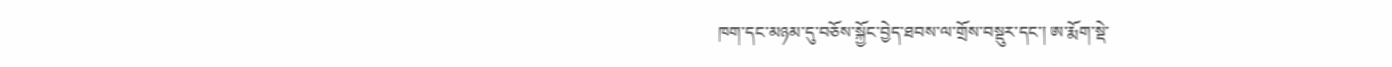ཁག་དང་མཉམ་དུ་བཅོས་སྐྱོང་བྱེད་ཐབས་ལ་གྲོས་བསྡུར་དང་། ཨ་རྨོག་སྡེ་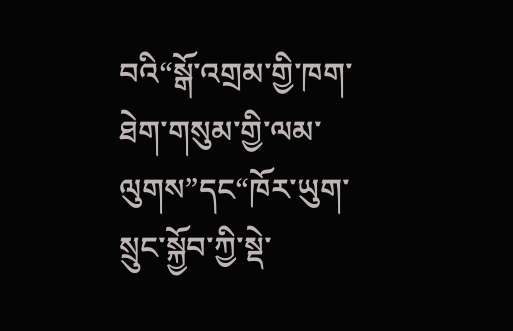བའི“སྒོ་འགྲམ་གྱི་ཁག་ཐེག་གསུམ་གྱི་ལམ་ལུགས”དང“ཁོར་ཡུག་སྲུང་སྐྱོབ་ཀྱི་སྡེ་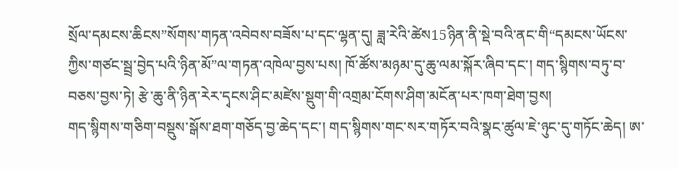སྲོལ་དམངས་ཆིངས”སོགས་གཏན་འབེབས་བཟོས་པ་དང་ལྷན་དུ། ཟླ་རེའི་ཚེས15ཉིན་ནི་སྡེ་བའི་ནང་གི“དམངས་ཡོངས་ཀྱིས་གཙང་སྦྲ་བྱེད་པའི་ཉིན་མོ”ལ་གཏན་འཁེལ་བྱས་པས། ཁོ་ཚོས་མཉམ་དུ་ཆུ་ལམ་སྐོར་ཞིབ་དང་། གད་སྙིགས་བཏུ་བ་བཅས་བྱས་ཏེ། རྩེ་ཆུ་ནི་ཉིན་རེར་དྭངས་ཤིང་མཛེས་སྡུག་གི་འགྲམ་ངོགས་ཤིག་མངོན་པར་ཁག་ཐེག་བྱས།
གད་སྙིགས་གཅིག་བསྡུས་སྒོས་ཐག་གཅོད་བྱ་ཆེད་དང་། གད་སྙིགས་གང་སར་གཏོར་བའི་སྣང་ཚུལ་ཇེ་ཉུང་དུ་གཏོང་ཆེད། ཨ་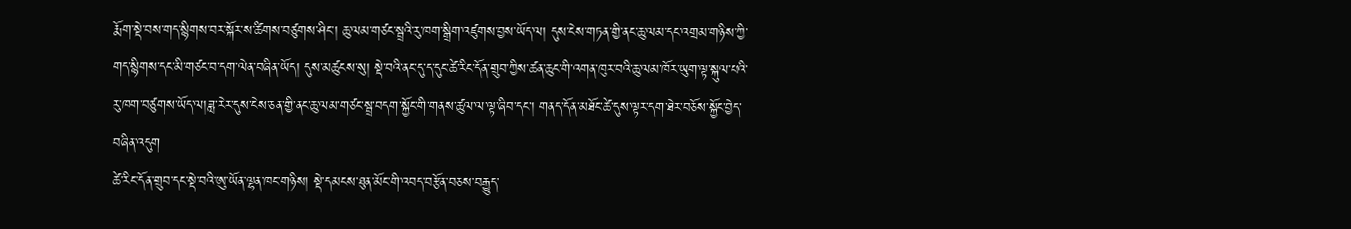རྨོག་སྡེ་བས་གད་སྙིགས་བར་སྐོར་ས་ཚིགས་བཙུགས་ཤིང་། ཆུ་ལམ་གཙང་སྦྲའི་རུ་ཁག་སྒྲིག་འཛུགས་བྱས་ཡོད་ལ། དུས་ངེས་གཏན་གྱི་ནང་ཆུ་ལམ་དང་འགྲམ་གཉིས་ཀྱི་གད་སྙིགས་དང་མི་གཙང་བ་དག་ལེན་བཞིན་ཡོད། དུས་མཚུངས་སུ། སྡེ་བའི་ནང་དུ་ད་དུང་ཚེ་རིང་དོན་གྲུབ་ཀྱིས་ཚན་ཆུང་གི་འགན་ཁུར་བའི་ཆུ་ལམ་ཁོར་ཡུག་ལྟ་སྐུལ་པའི་རུ་ཁག་བཙུགས་ཡོད་ལ།ཟླ་རེར་དུས་ངེས་ཅན་གྱི་ནང་ཆུ་ལམ་གཙང་སྦྲ་བདག་སྐྱོང་གི་གནས་ཚུལ་ལ་ལྟ་ཞིབ་དང་། གནད་དོན་མཐོང་ཚེ་དུས་ལྟར་དག་ཐེར་བཅོས་སྐྱོང་བྱེད་བཞིན་འདུག
ཚེ་རིང་དོན་གྲུབ་དང་སྡེ་བའི་ཨུ་ཡོན་ལྷན་ཁང་གཉིས། སྡེ་དམངས་ཐུན་མོང་གི་འབད་བརྩོན་བཅས་བརྒྱུད་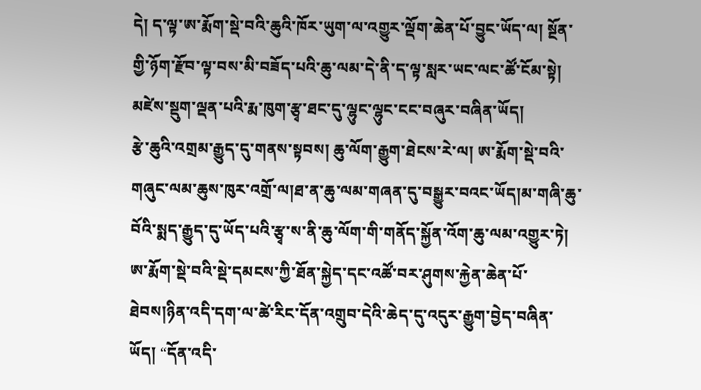དེ། ད་ལྟ་ཨ་རྨོག་སྡེ་བའི་ཆུའི་ཁོར་ཡུག་ལ་འགྱུར་ལྡོག་ཆེན་པོ་བྱུང་ཡོད་ལ། སྔོན་གྱི་ཉོག་རྫོབ་ལྟ་བས་མི་བཟོད་པའི་ཆུ་ལམ་དེ་ནི་ད་ལྟ་སླར་ཡང་ལང་ཚོ་ངོམ་སྟེ། མཛེས་སྡུག་ལྡན་པའི་རྨ་ཁུག་རྩྭ་ཐང་དུ་ལྷུང་ལྷུང་ངང་བཞུར་བཞིན་ཡོད།
རྩེ་ཆུའི་འགྲམ་རྒྱུད་དུ་གནས་སྟབས། ཆུ་ལོག་རྒྱུག་ཐེངས་རེ་ལ། ཨ་རྨོག་སྡེ་བའི་གཞུང་ལམ་ཆུས་ཁུར་འགྲོ་ལ།ཐ་ན་ཆུ་ལམ་གཞན་དུ་བསྒྱུར་བའང་ཡོད།མ་གཞི་ཆུ་བོའི་སྨད་རྒྱུད་དུ་ཡོད་པའི་རྩྭ་ས་ནི་ཆུ་ལོག་གི་གནོད་སྐྱོན་འོག་ཆུ་ལམ་འགྱུར་ཏེ། ཨ་རྨོག་སྡེ་བའི་སྡེ་དམངས་ཀྱི་ཐོན་སྐྱེད་དང་འཚོ་བར་ཤུགས་རྐྱེན་ཆེན་པོ་ཐེབས།ཉིན་འདི་དག་ལ་ཚེ་རིང་དོན་འགྲུབ་དེའི་ཆེད་དུ་འདུར་རྒྱུག་བྱེད་བཞིན་ཡོད། “དོན་འདི་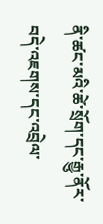ནི་ཚང་མའི་ཚེ་སྲོག་དང་རྒྱུ་ནོར་བདེ་འཇགས་དང་འབྲེལ་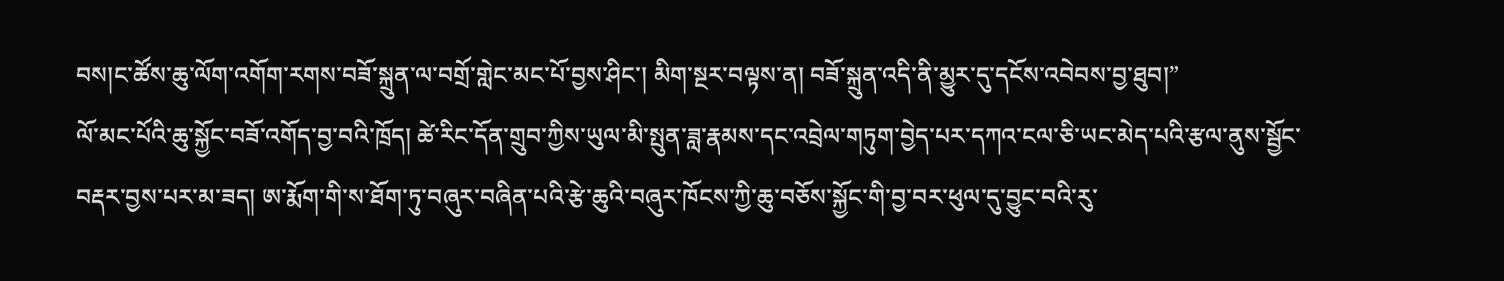བས།ང་ཚོས་ཆུ་ལོག་འགོག་རགས་བཟོ་སྐྲུན་ལ་བགྲོ་གླེང་མང་པོ་བྱས་ཤིང་། མིག་སྔར་བལྟས་ན། བཟོ་སྐྲུན་འདི་ནི་མྱུར་དུ་དངོས་འབེབས་བྱ་ཐུབ།”
ལོ་མང་པོའི་ཆུ་སྐྱོང་བཟོ་འགོད་བྱ་བའི་ཁྲོད། ཚེ་རིང་དོན་གྲུབ་ཀྱིས་ཡུལ་མི་སྤུན་ཟླ་རྣམས་དང་འབྲེལ་གཏུག་བྱེད་པར་དཀའ་ངལ་ཅི་ཡང་མེད་པའི་རྩལ་ནུས་སྦྱོང་བརྡར་བྱས་པར་མ་ཟད། ཨ་རྨོག་གི་ས་ཐོག་ཏུ་བཞུར་བཞིན་པའི་རྩེ་ཆུའི་བཞུར་ཁོངས་ཀྱི་ཆུ་བཅོས་སྐྱོང་གི་བྱ་བར་ཕུལ་དུ་བྱུང་བའི་རུ་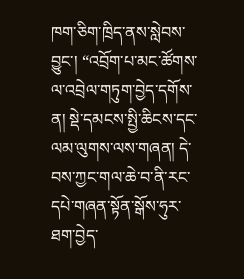ཁག་ཅིག་ཁྲིད་ནས་སླེབས་བྱུང་། “འབྲོག་པ་མང་ཚོགས་ལ་འབྲེལ་གཏུག་བྱེད་དགོས་ན། སྡེ་དམངས་སྤྱི་ཆིངས་དང་ལམ་ལུགས་ལས་གཞན། དེ་བས་ཀྱང་གལ་ཆེ་བ་ནི་རང་དཔེ་གཞན་སྟོན་སྒོས་ཧུར་ཐག་བྱེད་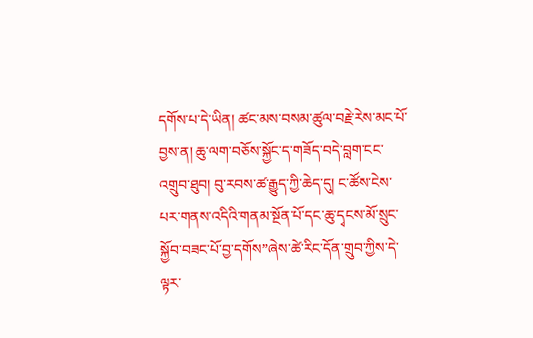དགོས་པ་དེ་ཡིན། ཚང་མས་བསམ་ཚུལ་བརྗེ་རེས་མང་པོ་བྱས་ན། ཆུ་ལག་བཅོས་སྐྱོང་ད་གཟོད་བདེ་བླག་ངང་འགྲུབ་ཐུབ། བུ་རབས་ཚ་རྒྱུད་ཀྱི་ཆེད་དུ། ང་ཚོས་ངེས་པར་གནས་འདིའི་གནམ་སྔོན་པོ་དང་ཆུ་དྭངས་མོ་སྲུང་སྐྱོབ་བཟང་པོ་བྱ་དགོས”ཞེས་ཚེ་རིང་དོན་གྲུབ་ཀྱིས་དེ་ལྟར་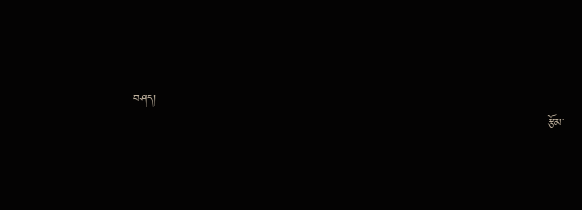བཤད།
                                                                                                     རྩོམ་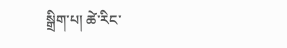སྒྲིག་པ། ཚེ་རིང་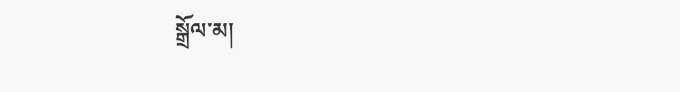སྒྲོལ་མ།